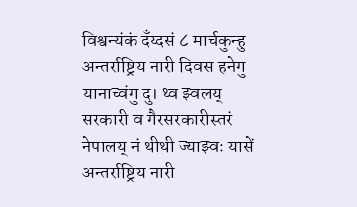विश्वन्यंकं दँय्दसं ८ मार्चकुन्हु अन्तर्राष्ट्रिय नारी दिवस हनेगु यानाच्वंगु दु। थ्व झ्वलय् सरकारी व गैरसरकारीस्तरं नेपालय् नं थीथी ज्याझ्वः यासें अन्तर्राष्ट्रिय नारी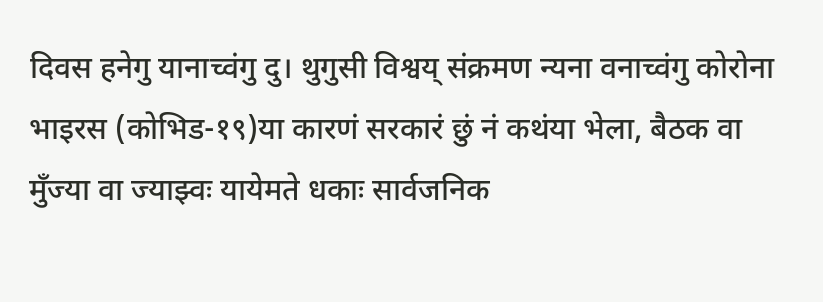दिवस हनेगु यानाच्वंगु दु। थुगुसी विश्वय् संक्रमण न्यना वनाच्वंगु कोरोना भाइरस (कोभिड-१९)या कारणं सरकारं छुं नं कथंया भेला, बैठक वा मुँज्या वा ज्याझ्वः यायेमते धकाः सार्वजनिक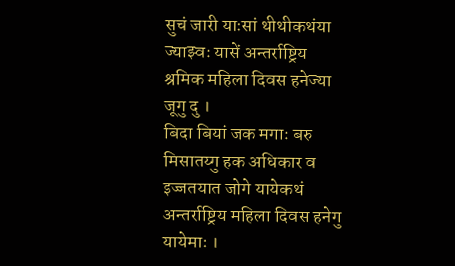सुचं जारी याःसां थीथीकथंया ज्याझ्वः यासें अन्तर्राष्ट्रिय श्रमिक महिला दिवस हनेज्या जूगु दु ।
बिदा बियां जक मगाः बरु मिसातय्गु हक अधिकार व इज्जतयात जोगे यायेकथं अन्तर्राष्ट्रिय महिला दिवस हनेगु यायेमाः ।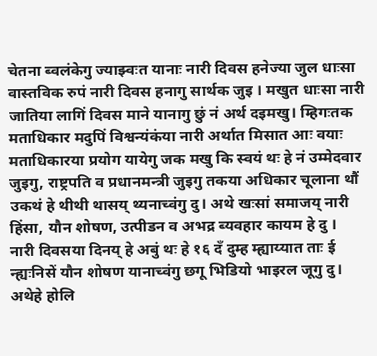चेतना ब्वलंकेगु ज्याझ्वःत यानाः नारी दिवस हनेज्या जुल धाःसा वास्तविक रुपं नारी दिवस हनागु सार्थक जुइ । मखुत धाःसा नारी जातिया लागिं दिवस माने यानागु छुं नं अर्थ दइमखु। म्हिगःतक मताधिकार मदुपिं विश्वन्यंकंया नारी अर्थात मिसात आः वयाः मताधिकारया प्रयोग यायेगु जक मखु कि स्वयं थः हे नं उम्मेदवार जुइगु, राष्ट्रपति व प्रधानमन्त्री जुइगु तकया अधिकार चूलाना थौं उकथं हे थीथी थासय् थ्यनाच्वंगु दु। अथे खःसां समाजय् नारी हिंसा, यौन शोषण, उत्पीडन व अभद्र ब्यवहार कायम हे दु ।
नारी दिवसया दिनय् हे अबुं थः हे १६ दँ दुम्ह म्ह्याय्यात ताः ई न्ह्यःनिसें यौन शोषण यानाच्वंगु छगू भिडियो भाइरल जूगु दु। अथेहे होलि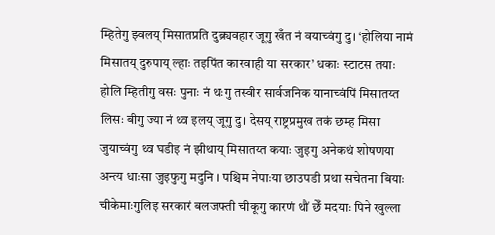म्हितेगु झ्वलय् मिसातप्रति दुब्र्यवहार जूगु खँत नं वयाच्वंगु दु। ‘होलिया नामं मिसातय् दुरुपाय् ल्हाः तइपिंत कारवाही या सरकार’ धकाः स्टाटस तयाः होलि म्हितीगु वसः पुनाः नं थःगु तस्वीर सार्वजनिक यानाच्वंपिं मिसातय्त लिसः बीगु ज्या नं थ्व इलय् जूगु दु। देसय् राष्ट्रप्रमुख तकं छम्ह मिसा जुयाच्वंगु थ्व घडीइ नं झीथाय् मिसातय्त कयाः जुइगु अनेकथं शोषणया अन्त्य धाःसा जुइफुगु मदुनि । पश्चिम नेपाःया छाउपडी प्रथा सचेतना बियाः चीकेमाःगुलिइ सरकारं बलजफ्ती चीकूगु कारणं थौं छेँ मदयाः पिने खुल्ला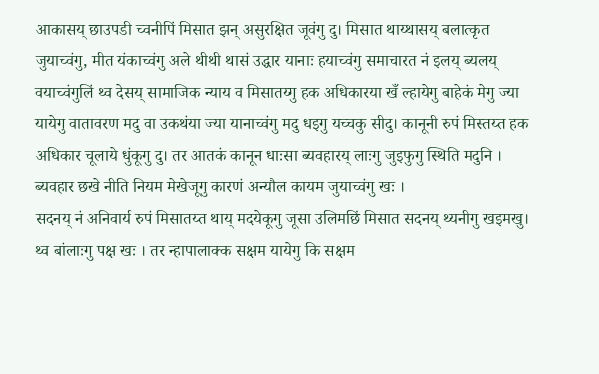आकासय् छाउपडी च्वनीपिं मिसात झन् असुरक्षित जूवंगु दु। मिसात थाय्थासय् बलात्कृत जुयाच्वंगु, मीत यंकाच्वंगु अले थीथी थासं उद्धार यानाः हयाच्वंगु समाचारत नं इलय् ब्यलय् वयाच्वंगुलिं थ्व देसय् सामाजिक न्याय व मिसातय्गु हक अधिकारया खँ ल्हायेगु बाहेकं मेगु ज्या यायेगु वातावरण मदु वा उकथंया ज्या यानाच्वंगु मदु धइगु यच्चकु सीदु। कानूनी रुपं मिस्तय्त हक अधिकार चूलाये धुंकूगु दु। तर आतकं कानून धाःसा ब्यवहारय् लाःगु जुइफुगु स्थिति मदुनि । ब्यवहार छखे नीति नियम मेखेजूगु कारणं अन्यौल कायम जुयाच्वंगु खः ।
सदनय् नं अनिवार्य रुपं मिसातय्त थाय् मदयेकूगु जूसा उलिमछिं मिसात सदनय् थ्यनीगु खइमखु। थ्व बांलाःगु पक्ष खः । तर न्हापालाक्क सक्षम यायेगु कि सक्षम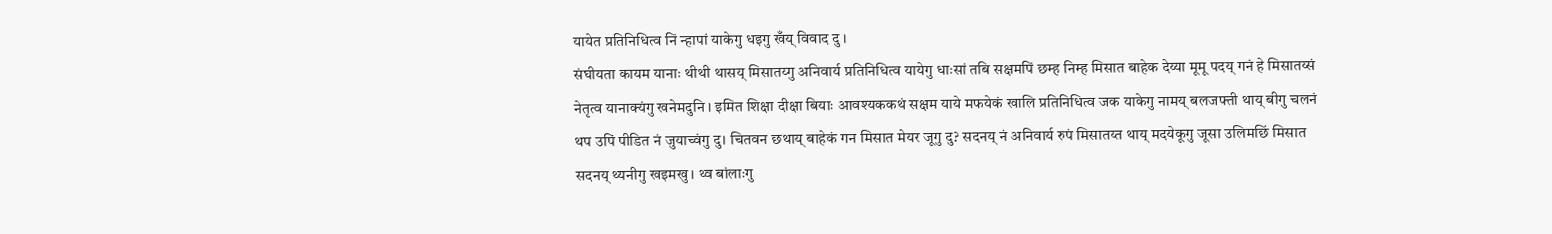यायेत प्रतिनिधित्व निं न्हापां याकेगु धइगु खँय् विवाद दु ।
संघीयता कायम यानाः थीथी थासय् मिसातय्गु अनिवार्य प्रतिनिधित्व यायेगु धाःसां तबि सक्षमपिं छम्ह निम्ह मिसात बाहेक देय्या मूमू पदय् गनं हे मिसातय्सं नेतृत्व यानाक्यंगु खनेमदुनि । इमित शिक्षा दीक्षा बियाः आवश्यककथं सक्षम याये मफयेकं खालि प्रतिनिधित्व जक याकेगु नामय् बलजफ्ती थाय् बीगु चलनं थप उपिं पीडित नं जुयाच्वंगु दु। चितवन छथाय् बाहेकं गन मिसात मेयर जूगु दु? सदनय् नं अनिवार्य रुपं मिसातय्त थाय् मदयेकूगु जूसा उलिमछिं मिसात सदनय् थ्यनीगु खइमखु। थ्व बांलाःगु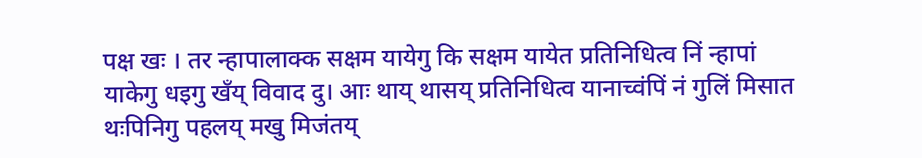पक्ष खः । तर न्हापालाक्क सक्षम यायेगु कि सक्षम यायेत प्रतिनिधित्व निं न्हापां याकेगु धइगु खँय् विवाद दु। आः थाय् थासय् प्रतिनिधित्व यानाच्वंपिं नं गुलिं मिसात थःपिनिगु पहलय् मखु मिजंतय्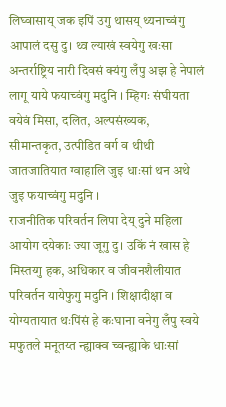लिघ्वासाय् जक इपिं उगु थासय् थ्यनाच्वंगु आपालं दसु दु। थ्व ल्याखं स्वयेगु खःसा अन्तर्राष्ट्रिय नारी दिवसं क्यंगु लँपु अझ हे नेपालं लागू याये फयाच्वंगु मदुनि । म्हिगः संघीयता वयेवं मिसा, दलित, अल्पसंख्यक, सीमान्तकृत, उत्पीडित वर्ग व थीथी जातजातियात ग्वाहालि जुइ धाःसां थन अथे जुइ फयाच्वंगु मदुनि ।
राजनीतिक परिवर्तन लिपा देय् दुने महिला आयोग दयेकाः ज्या जूगु दु। उकिं नं खास हे मिस्तय्गु हक, अधिकार व जीवनशैलीयात परिवर्तन यायेफुगु मदुनि । शिक्षादीक्षा व योग्यतायात थःपिंसं हे कःघाना वनेगु लँपु स्वये मफुतले मनूतय्त न्ह्याक्व च्वन्ह्याके धाःसां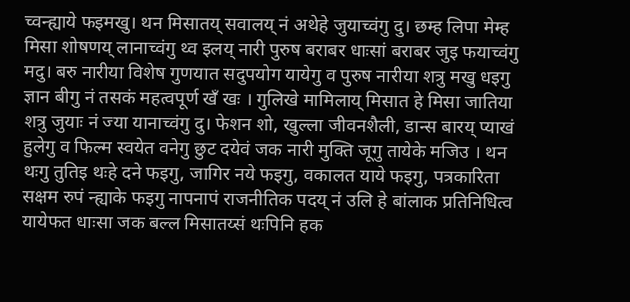च्वन्ह्याये फइमखु। थन मिसातय् सवालय् नं अथेहे जुयाच्वंगु दु। छम्ह लिपा मेम्ह मिसा शोषणय् लानाच्वंगु थ्व इलय् नारी पुरुष बराबर धाःसां बराबर जुइ फयाच्वंगु मदु। बरु नारीया विशेष गुणयात सदुपयोग यायेगु व पुरुष नारीया शत्रु मखु धइगु ज्ञान बीगु नं तसकं महत्वपूर्ण खँ खः । गुलिखे मामिलाय् मिसात हे मिसा जातिया शत्रु जुयाः नं ज्या यानाच्वंगु दु। फेशन शो, खुल्ला जीवनशैली, डान्स बारय् प्याखं हुलेगु व फिल्म स्वयेत वनेगु छुट दयेवं जक नारी मुक्ति जूगु तायेके मजिउ । थन थःगु तुतिइ थःहे दने फइगु, जागिर नये फइगु, वकालत याये फइगु, पत्रकारिता सक्षम रुपं न्ह्याके फइगु नापनापं राजनीतिक पदय् नं उलि हे बांलाक प्रतिनिधित्व यायेफत धाःसा जक बल्ल मिसातय्सं थःपिनि हक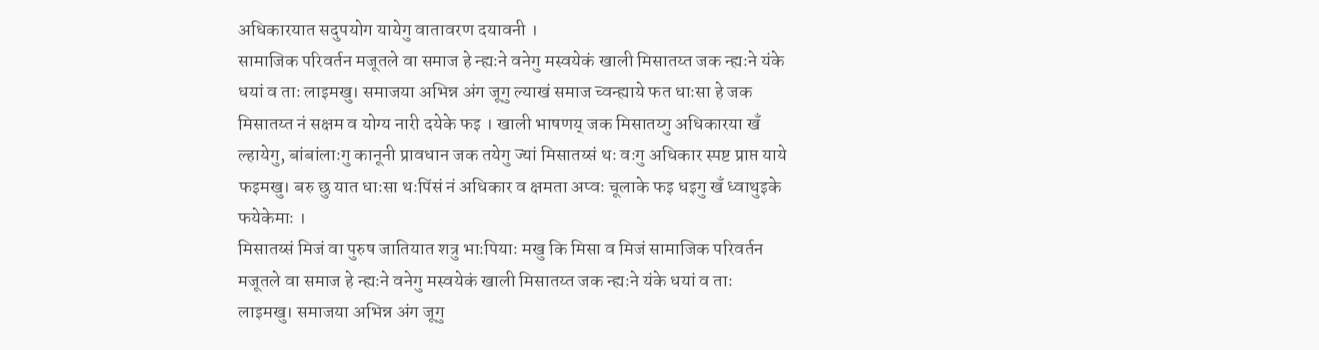अधिकारयात सदुपयोग यायेगु वातावरण दयावनी ।
सामाजिक परिवर्तन मजूतले वा समाज हे न्ह्यःने वनेगु मस्वयेकं खाली मिसातय्त जक न्ह्यःने यंके धयां व ताः लाइमखु। समाजया अभिन्न अंग जूगु ल्याखं समाज च्वन्ह्याये फत धाःसा हे जक मिसातय्त नं सक्षम व योग्य नारी दयेके फइ । खाली भाषणय् जक मिसातय्गु अधिकारया खँ ल्हायेगु, बांबांलाःगु कानूनी प्रावधान जक तयेगु ज्यां मिसातय्सं थः वःगु अधिकार स्पष्ट प्राप्त याये फइमखु। बरु छु यात धाःसा थःपिंसं नं अधिकार व क्षमता अप्वः चूलाके फइ धइगु खँ ध्वाथुइके फयेकेमाः ।
मिसातय्सं मिजं वा पुरुष जातियात शत्रु भाःपियाः मखु कि मिसा व मिजं सामाजिक परिवर्तन मजूतले वा समाज हे न्ह्यःने वनेगु मस्वयेकं खाली मिसातय्त जक न्ह्यःने यंके धयां व ताः लाइमखु। समाजया अभिन्न अंग जूगु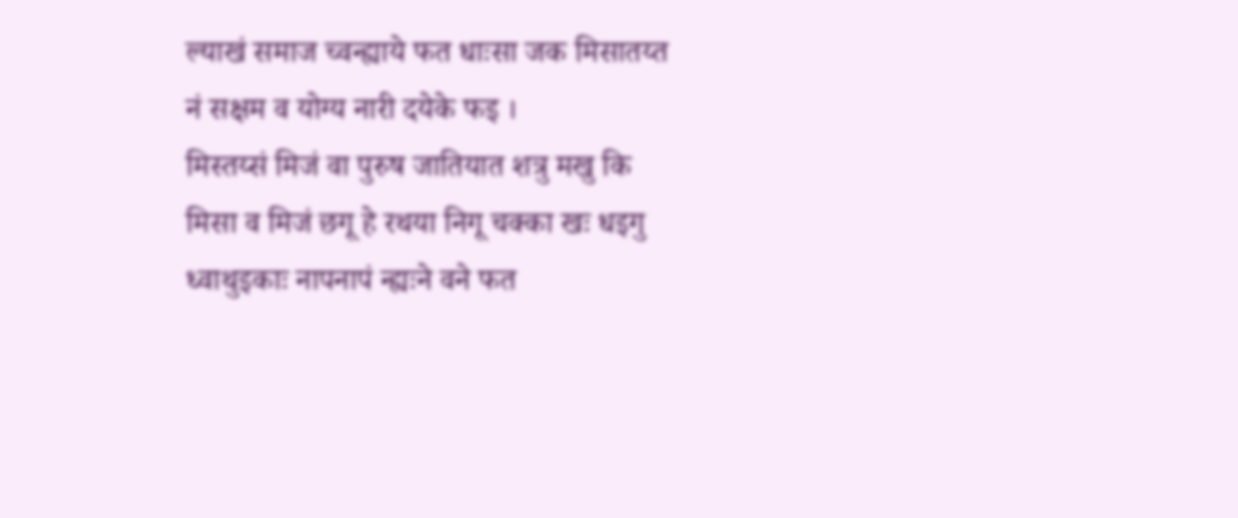ल्याखं समाज च्वन्ह्याये फत धाःसा जक मिसातय्त नं सक्षम व योग्य नारी दयेके फइ ।
मिस्तय्सं मिजं वा पुरुष जातियात शत्रु मखु कि मिसा व मिजं छगू हे रथया निगू चक्का खः धइगु ध्वाथुइकाः नापनापं न्ह्यःने वने फत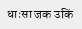धाःसा जक उकिं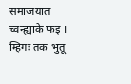समाजयात च्वन्ह्याके फइ । म्हिगः तक भुतू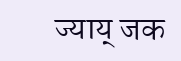ज्याय् जक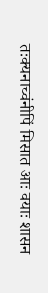तःक्यनाच्वंनीपिं मिसात आः वयाः शासन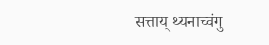सत्ताय् थ्यनाच्वंगु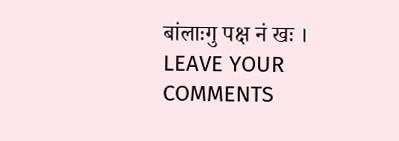बांलाःगु पक्ष नं खः ।
LEAVE YOUR COMMENTS